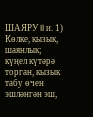ШАЯРУ II и. 1) Көлке, кызык, шаянлык; күңел күтәрә торган, кызык табу өчен эшләнгән эш,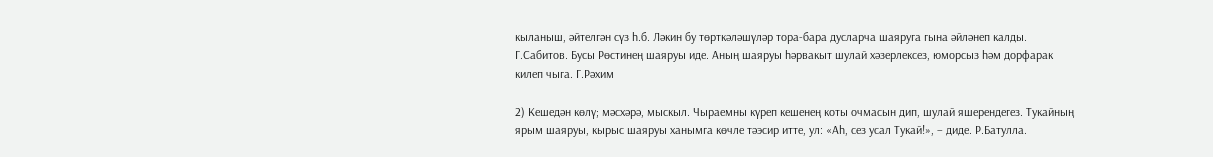кыланыш, әйтелгән сүз һ.б. Ләкин бу төрткәләшүләр тора-бара дусларча шаяруга гына әйләнеп калды. Г.Сабитов. Бусы Рөстинең шаяруы иде. Аның шаяруы һәрвакыт шулай хәзерлексез, юморсыз һәм дорфарак килеп чыга. Г.Рәхим

2) Кешедән көлү; мәсхәрә, мыскыл. Чыраемны күреп кешенең коты очмасын дип, шулай яшерендегез. Тукайның ярым шаяруы, кырыс шаяруы ханымга көчле тәэсир итте, ул: «Аһ, сез усал Тукай!», – диде. Р.Батулла.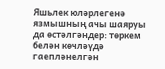Яшьлек юләрлегенә язмышның ачы шаяруы да өстәлгәндер: төркем белән көчләүдә гаепләнелгән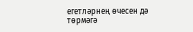егетләрнең өчесен дә төрмәгә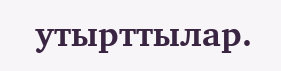утырттылар.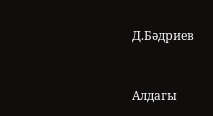Д.Бәдриев



Алдагы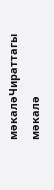мәкаләЧираттагы мәкалә